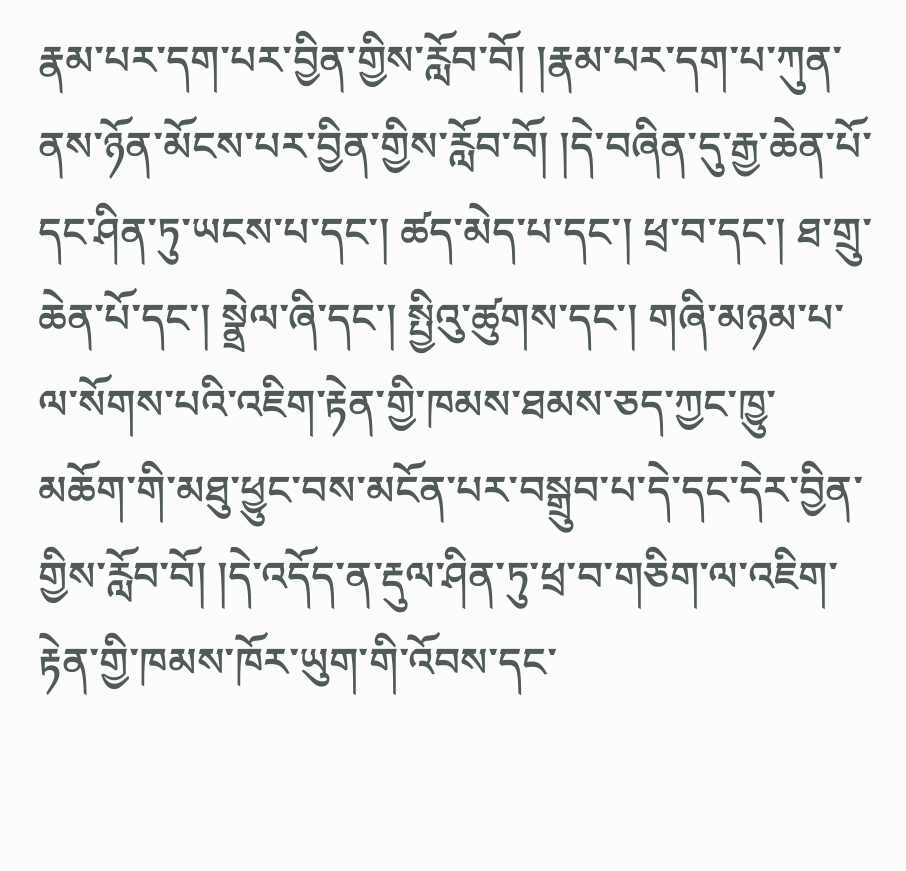རྣམ་པར་དག་པར་བྱིན་གྱིས་རློབ་བོ། །རྣམ་པར་དག་པ་ཀུན་ནས་ཉོན་མོངས་པར་བྱིན་གྱིས་རློབ་བོ། །དེ་བཞིན་དུ་རྒྱ་ཆེན་པོ་དང་ཤིན་ཏུ་ཡངས་པ་དང་། ཚད་མེད་པ་དང་། ཕྲ་བ་དང་། ཐ་གྲུ་ཆེན་པོ་དང་། སྣྲེལ་ཞི་དང་། སྤྱིའུ་ཚུགས་དང་། གཞི་མཉམ་པ་ལ་སོགས་པའི་འཇིག་རྟེན་གྱི་ཁམས་ཐམས་ཅད་ཀྱང་ཁྱུ་མཆོག་གི་མཐུ་ཕྱུང་བས་མངོན་པར་བསྒྲུབ་པ་དེ་དང་དེར་བྱིན་གྱིས་རློབ་བོ། །དེ་འདོད་ན་རྡུལ་ཤིན་ཏུ་ཕྲ་བ་གཅིག་ལ་འཇིག་རྟེན་གྱི་ཁམས་ཁོར་ཡུག་གི་འོབས་དང་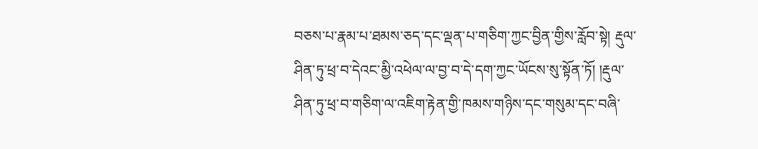བཅས་པ་རྣམ་པ་ཐམས་ཅད་དང་ལྡན་པ་གཅིག་ཀྱང་བྱིན་གྱིས་རློབ་སྟེ། རྡུལ་ཤིན་ཏུ་ཕྲ་བ་དེའང་མྱི་འཕེལ་ལ་བྱ་བ་དེ་དག་ཀྱང་ཡོངས་སུ་སྟོན་ཏོ། །རྡུལ་ཤིན་ཏུ་ཕྲ་བ་གཅིག་ལ་འཇིག་རྟེན་གྱི་ཁམས་གཉིས་དང་གསུམ་དང་བཞི་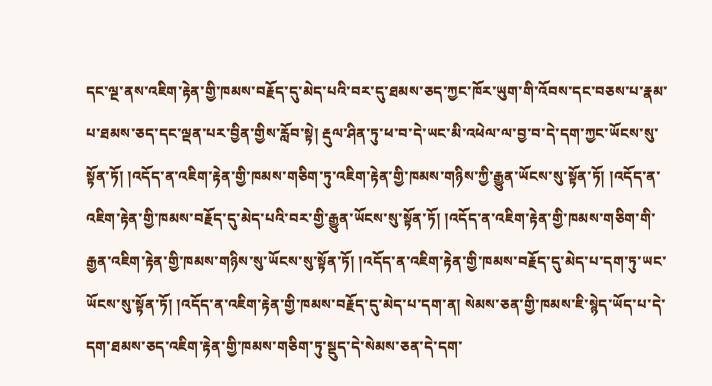དང་ལྔ་ནས་འཇིག་རྟེན་གྱི་ཁམས་བརྗོད་དུ་མེད་པའི་བར་དུ་ཐམས་ཅད་ཀྱང་ཁོར་ཡུག་གི་འོབས་དང་བཅས་པ་རྣམ་པ་ཐམས་ཅད་དང་ལྡན་པར་བྱིན་གྱིས་རློབ་སྟེ། རྡུལ་ཤིན་ཏུ་ཕ་བ་དེ་ཡང་མི་འཕེལ་ལ་བྱ་བ་དེ་དག་ཀྱང་ཡོངས་སུ་སྟོན་ཏོ། །འདོད་ན་འཇིག་རྟེན་གྱི་ཁམས་གཅིག་ཏུ་འཇིག་རྟེན་གྱི་ཁམས་གཉིས་ཀྱི་རྒྱུན་ཡོངས་སུ་སྟོན་ཏོ། །འདོད་ན་འཇིག་རྟེན་གྱི་ཁམས་བརྗོད་དུ་མེད་པའི་བར་གྱི་རྒྱུན་ཡོངས་སུ་སྟོན་ཏོ། །འདོད་ན་འཇིག་རྟེན་གྱི་ཁམས་གཅིག་གི་རྒྱན་འཇིག་རྟེན་གྱི་ཁམས་གཉིས་སུ་ཡོངས་སུ་སྟོན་ཏོ། །འདོད་ན་འཇིག་རྟེན་གྱི་ཁམས་བརྗོད་དུ་མེད་པ་དག་ཏུ་ཡང་ཡོངས་སུ་སྟོན་ཏོ། །འདོད་ན་འཇིག་རྟེན་གྱི་ཁམས་བརྗོད་དུ་མེད་པ་དག་ན། སེམས་ཅན་གྱི་ཁམས་ཇི་སྙེད་ཡོད་པ་དེ་དག་ཐམས་ཅད་འཇིག་རྟེན་གྱི་ཁམས་གཅིག་ཏུ་སྡུད་དེ་སེམས་ཅན་དེ་དག་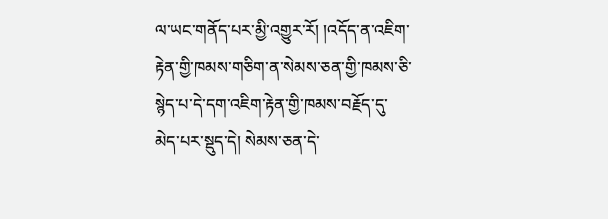ལ་ཡང་གནོད་པར་མྱི་འགྱུར་རོ། །འདོད་ན་འཇིག་རྟེན་གྱི་ཁམས་གཅིག་ན་སེམས་ཅན་གྱི་ཁམས་ཅི་སྙེད་པ་དེ་དག་འཇིག་རྟེན་གྱི་ཁམས་བརྗོད་དུ་མེད་པར་སྡུད་དེ། སེམས་ཅན་དེ་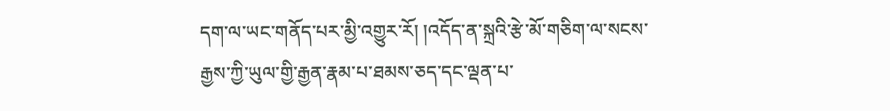དག་ལ་ཡང་གནོད་པར་མྱི་འགྱུར་རོ། །འདོད་ན་སྐྲའི་རྩེ་མོ་གཅིག་ལ་སངས་རྒྱས་ཀྱི་ཡུལ་གྱི་རྒྱན་རྣམ་པ་ཐམས་ཅད་དང་ལྡན་པ་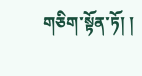གཅིག་སྟོན་ཏོ། །